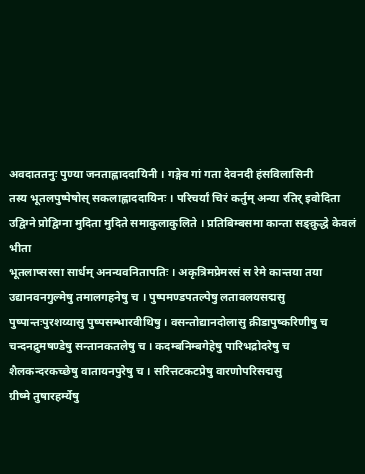अवदाततनुः पुण्या जनताह्लाददायिनी । गङ्गेव गां गता देवनदी हंसविलासिनी
तस्य भूतलपुष्पेषोस् सकलाह्लाददायिनः । परिचर्यां चिरं कर्तुम् अन्या रतिर् इवोदिता
उद्विग्ने प्रोद्विग्ना मुदिता मुदिते समाकुलाकुलिते । प्रतिबिम्बसमा कान्ता सङ्क्रुद्धे केवलं भीता
भूतलाप्सरसा सार्धम् अनन्यवनितापतिः । अकृत्रिमप्रेमरसं स रेमे कान्तया तया
उद्यानवनगुल्मेषु तमालगहनेषु च । पुष्पमण्डपतल्पेषु लतावलयसद्मसु
पुष्पान्तःपुरशय्यासु पुष्पसम्भारवीथिषु । वसन्तोद्यानदोलासु क्रीडापुष्करिणीषु च
चन्दनद्रुमषण्डेषु सन्तानकतलेषु च । कदम्बनिम्बगेहेषु पारिभद्रोदरेषु च
शैलकन्दरकच्छेषु वातायनपुरेषु च । सरित्तटकटप्रेषु वारणोपरिसद्मसु
ग्रीष्मे तुषारहर्म्येषु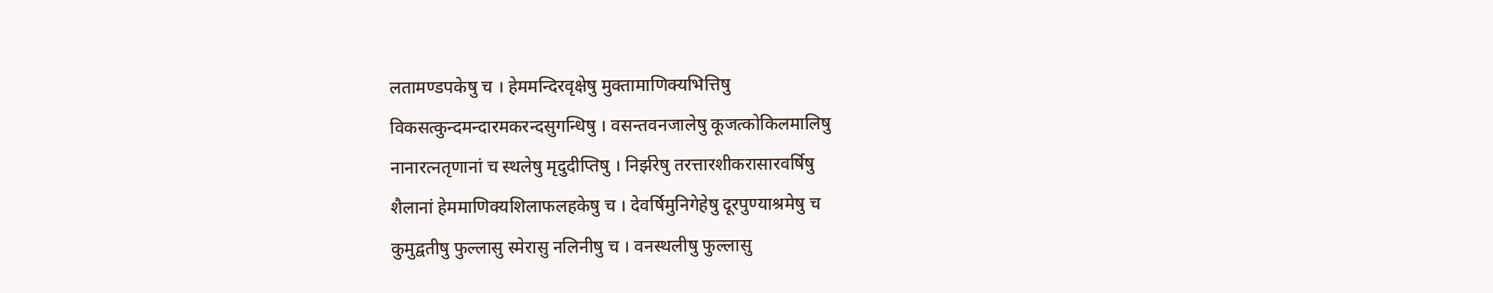लतामण्डपकेषु च । हेममन्दिरवृक्षेषु मुक्तामाणिक्यभित्तिषु
विकसत्कुन्दमन्दारमकरन्दसुगन्धिषु । वसन्तवनजालेषु कूजत्कोकिलमालिषु
नानारत्नतृणानां च स्थलेषु मृदुदीप्तिषु । निर्झरेषु तरत्तारशीकरासारवर्षिषु
शैलानां हेममाणिक्यशिलाफलहकेषु च । देवर्षिमुनिगेहेषु दूरपुण्याश्रमेषु च
कुमुद्वतीषु फुल्लासु स्मेरासु नलिनीषु च । वनस्थलीषु फुल्लासु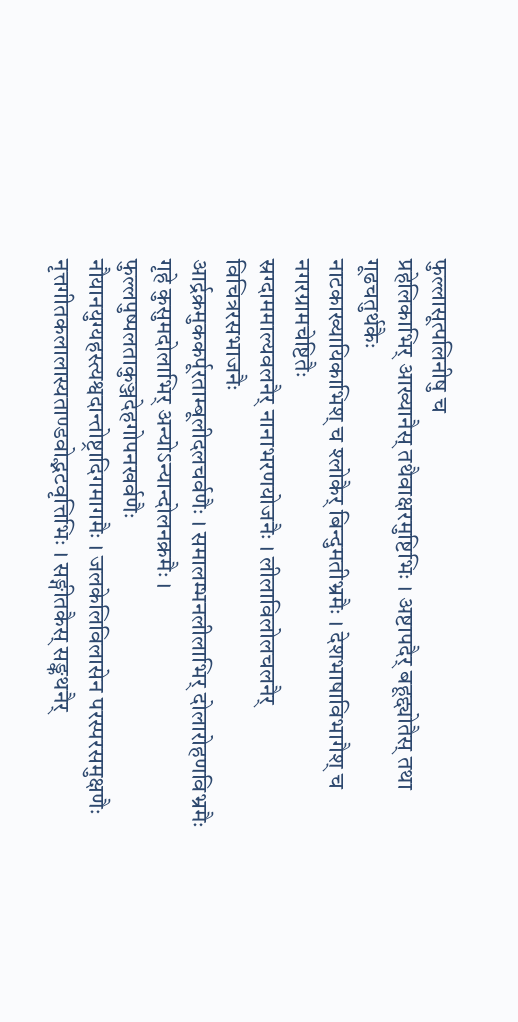फुल्लासूत्पलिनीषु च
प्रहेलिकाभिर् आख्यानैस् तथैवाक्षरमुष्टिभिः । अष्टापदैर् बहूद्द्योतैस् तथा गूढचतुर्थकैः
नाटकाख्यायिकाभिश् च श्लोकैर् बिन्दुमतीभ्रमैः । देशभाषाविभागैश् च नगरग्रामचेष्टितैः
स्रग्दाममाल्यवलनैर् नानाभरणयोजनैः । लीलाविलोलचलनैर् विचित्ररसभाजनैः
आर्द्रक्रमुककर्पूरताम्बूलीदलचर्वणैः । समालम्भनलीलाभिर् दोलारोहणविभ्रमैः
गृहे कुसुमदोलाभिर् अन्योऽन्यान्दोलनक्रमैः । फुल्लपुष्पलताकुञ्जदेहगोपनखर्वणैः
नौयानयुग्यहस्त्यश्वदान्तोष्ट्रादिगमागमैः । जलकेलिविलासेन परस्परसमुक्षणैः
नृत्तगीतकलालास्यताण्डवोद्भटवृत्तिभिः । सङ्गीतकैस् सङ्कथनैर्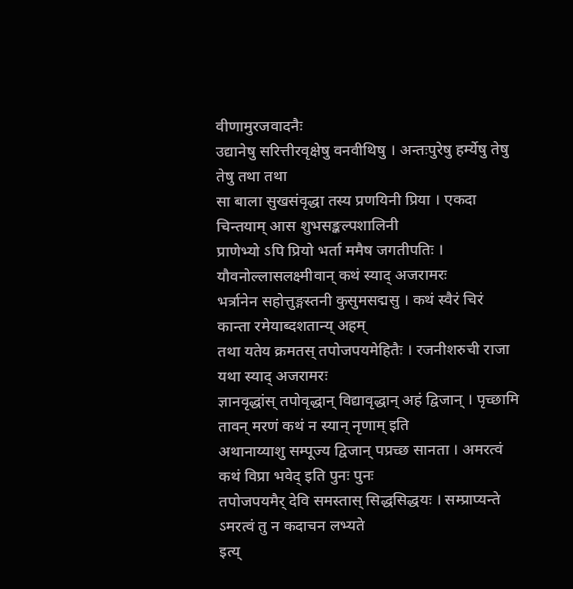वीणामुरजवादनैः
उद्यानेषु सरित्तीरवृक्षेषु वनवीथिषु । अन्तःपुरेषु हर्म्येषु तेषु तेषु तथा तथा
सा बाला सुखसंवृद्धा तस्य प्रणयिनी प्रिया । एकदा चिन्तयाम् आस शुभसङ्कल्पशालिनी
प्राणेभ्यो ऽपि प्रियो भर्ता ममैष जगतीपतिः । यौवनोल्लासलक्ष्मीवान् कथं स्याद् अजरामरः
भर्त्रानेन सहोत्तुङ्गस्तनी कुसुमसद्मसु । कथं स्वैरं चिरं कान्ता रमेयाब्दशतान्य् अहम्
तथा यतेय क्रमतस् तपोजपयमेहितैः । रजनीशरुची राजा यथा स्याद् अजरामरः
ज्ञानवृद्धांस् तपोवृद्धान् विद्यावृद्धान् अहं द्विजान् । पृच्छामि तावन् मरणं कथं न स्यान् नृणाम् इति
अथानाय्याशु सम्पूज्य द्विजान् पप्रच्छ सानता । अमरत्वं कथं विप्रा भवेद् इति पुनः पुनः
तपोजपयमैर् देवि समस्तास् सिद्धसिद्धयः । सम्प्राप्यन्ते ऽमरत्वं तु न कदाचन लभ्यते
इत्य्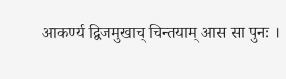आकर्ण्य द्विजमुखाच् चिन्तयाम् आस सा पुनः ।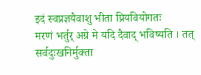इदं स्वप्रज्ञयैवाशु भीता प्रियवियोगतः
मरणं भर्तुर् अग्रे मे यदि दैवाद् भविष्यति । तत् सर्वदुःखनिर्मुक्ता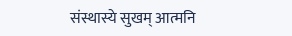संस्थास्ये सुखम् आत्मनि